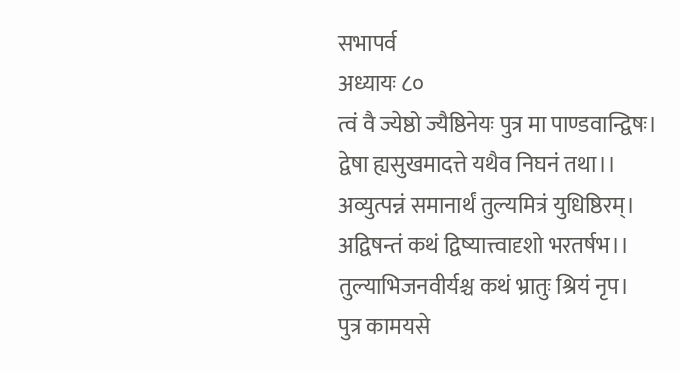सभापर्व
अध्यायः ८०
त्वं वै ज्येष्ठो ज्यैष्ठिनेयः पुत्र मा पाण्डवान्द्विषः।
द्वेषा ह्यसुखमादत्ते यथैव निघनं तथा।।
अव्युत्पन्नं समानार्थं तुल्यमित्रं युधिष्ठिरम्।
अद्विषन्तं कथं द्विष्यात्त्वादृशो भरतर्षभ।।
तुल्याभिजनवीर्यश्च कथं भ्रातुः श्रियं नृप।
पुत्र कामयसे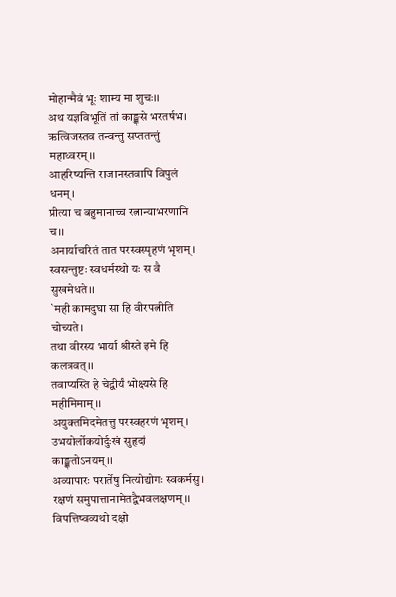मोहान्मैवं भूः शाम्य मा शुचः।।
अथ यज्ञविभूतिं तां काङ्क्षसे भरतर्षभ।
ऋत्विजस्तव तन्वन्तु सप्ततन्तुं महाध्वरम्।।
आहरिष्यन्ति राजानस्तवापि विपुलं धनम्।
प्रीत्या च बहुमानाच्च रत्नान्याभरणानि च।।
अनार्याचरितं तात परस्वस्पृहणं भृशम्।
स्वसन्तुष्टः स्वधर्मस्थो यः स वै सुखमेधते।।
`मही कामदुघा सा हि वीरपत्नीति चोच्यते।
तथा वीरस्य भार्या श्रीस्ते इमे हि कलत्रवत्।।
तवाप्यस्ति हे चेद्वीर्यं भोक्ष्यसे हि महीमिमाम्।।
अयुक्तमिदमेतत्तु परस्वहरणं भृशम्।
उभयोर्लोकयोर्दुःखं सुहृदां काङ्क्षतोऽनयम्।।
अव्यापारः परार्तेषु नित्योद्योगः स्वकर्मसु।
रक्षणं समुपात्तानामेतद्वैभवलक्षणम्।।
विपत्तिष्वव्यथो दक्षो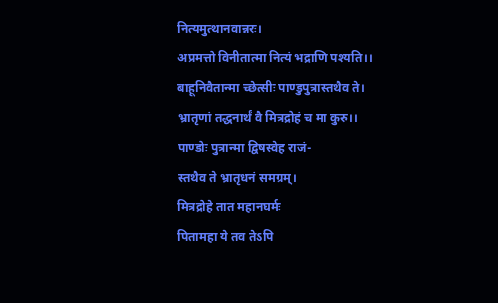नित्यमुत्थानवान्नरः।
अप्रमत्तो विनीतात्मा नित्यं भद्राणि पश्यति।।
बाहूनिवैतान्मा च्छेत्सीः पाण्डुपुत्रास्तथैव ते।
भ्रातृणां तद्धनार्थं वै मित्रद्रोहं च मा कुरु।।
पाण्डोः पुत्रान्मा द्विषस्वेह राजं-
स्तथैव ते भ्रातृधनं समग्रम्।
मित्रद्रोहे तात महानघर्मः
पितामहा ये तव तेऽपि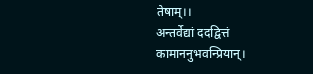तेषाम्।।
अन्तर्वेद्यां ददद्वित्तं कामाननुभवन्प्रियान्।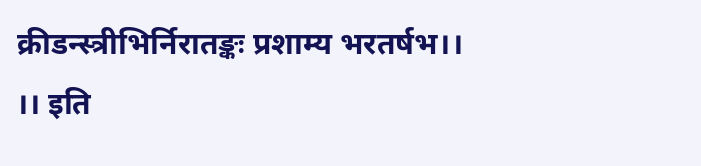क्रीडन्स्त्रीभिर्निरातङ्कः प्रशाम्य भरतर्षभ।।
।। इति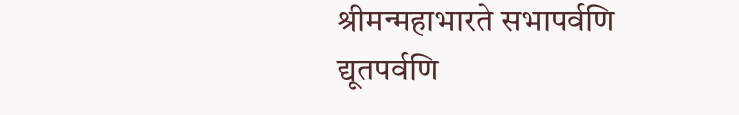श्रीमन्महाभारते सभापर्वणि
द्यूतपर्वणि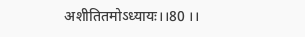अशीतितमोऽध्यायः।।80 ।।